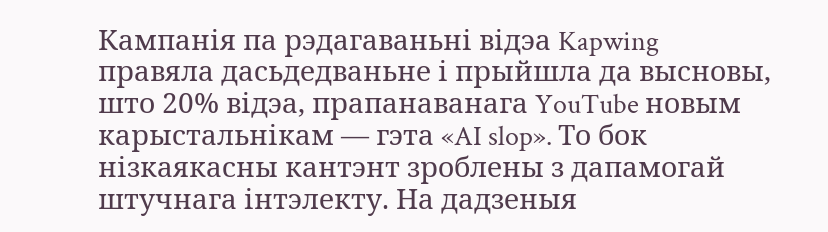Кампанія па рэдагаваньні відэа Kapwing правяла дасьдедваньне і прыйшла да высновы, што 20% відэа, прапанаванага YouTube новым карыстальнікам — гэта «AI slop». То бок нізкаякасны кантэнт зроблены з дапамогай штучнага інтэлекту. На дадзеныя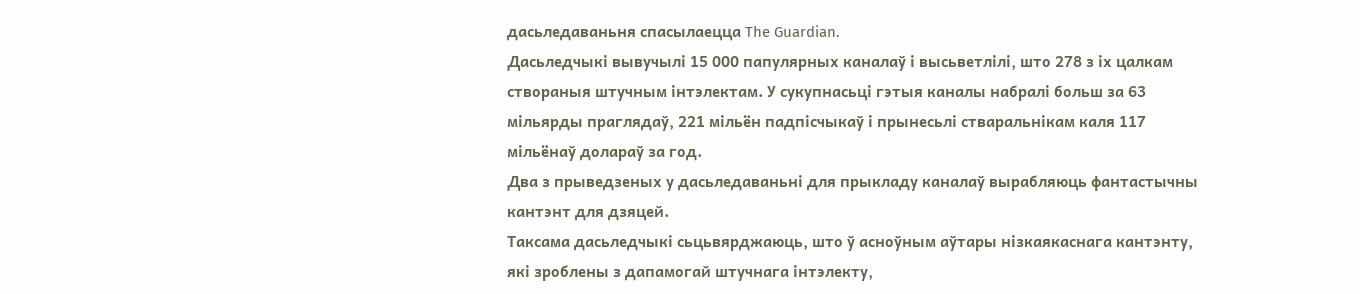дасьледаваньня спасылаецца The Guardian.
Дасьледчыкі вывучылі 15 000 папулярных каналаў і высьветлілі, што 278 з іх цалкам створаныя штучным інтэлектам. У сукупнасьці гэтыя каналы набралі больш за 63 мільярды праглядаў, 221 мільён падпісчыкаў і прынесьлі стваральнікам каля 117 мільёнаў долараў за год.
Два з прыведзеных у дасьледаваньні для прыкладу каналаў вырабляюць фантастычны кантэнт для дзяцей.
Таксама дасьледчыкі сьцьвярджаюць, што ў асноўным аўтары нізкаякаснага кантэнту, які зроблены з дапамогай штучнага інтэлекту,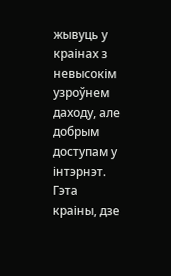жывуць у краінах з невысокім узроўнем даходу, але добрым доступам у інтэрнэт. Гэта краіны, дзе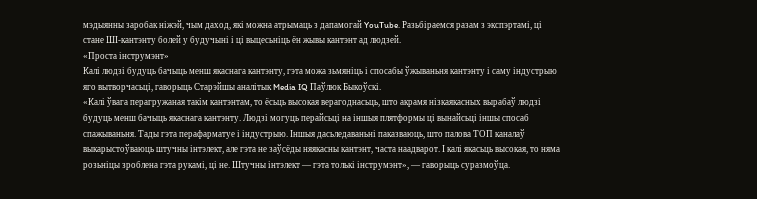мэдыянны заробак ніжэй, чым даход, які можна атрымаць з дапамогай YouTube. Разьбіраемся разам з экспэртамі, ці стане ШІ-кантэнту болей у будучыні і ці выцесьніць ён жывы кантэнт ад людзей.
«Проста інструмэнт»
Калі людзі будуць бачыць менш якаснага кантэнту, гэта можа зьмяніць і спосабы ўжываньня кантэнту і саму індустрыю яго вытворчасьці, гаворыць Старэйшы аналітык Media IQ Паўлюк Быкоўскі.
«Калі ўвага перагружаная такім кантэнтам, то ёсьць высокая верагоднасьць, што акрамя нізкаякасных вырабаў людзі будуць менш бачыць якаснага кантэнту. Людзі могуць перайсьці на іншыя плятформы ці вынайсьці іншы спосаб спажываньня. Тады гэта перафарматуе і індустрыю. Іншыя дасьледаваньні паказваюць, што палова ТОП каналаў выкарыстоўваюць штучны інтэлект, але гэта не заўсёды няякасны кантэнт, часта наадварот. І калі якасьць высокая, то няма розьніцы зроблена гэта рукамі, ці не. Штучны інтэлект — гэта толькі інструмэнт», — гаворыць суразмоўца.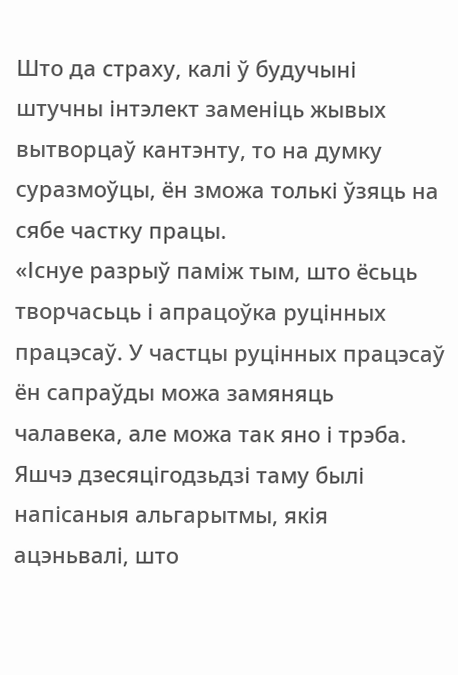Што да страху, калі ў будучыні штучны інтэлект заменіць жывых вытворцаў кантэнту, то на думку суразмоўцы, ён зможа толькі ўзяць на сябе частку працы.
«Існуе разрыў паміж тым, што ёсьць творчасьць і апрацоўка руцінных працэсаў. У частцы руцінных працэсаў ён сапраўды можа замяняць чалавека, але можа так яно і трэба. Яшчэ дзесяцігодзьдзі таму былі напісаныя альгарытмы, якія ацэньвалі, што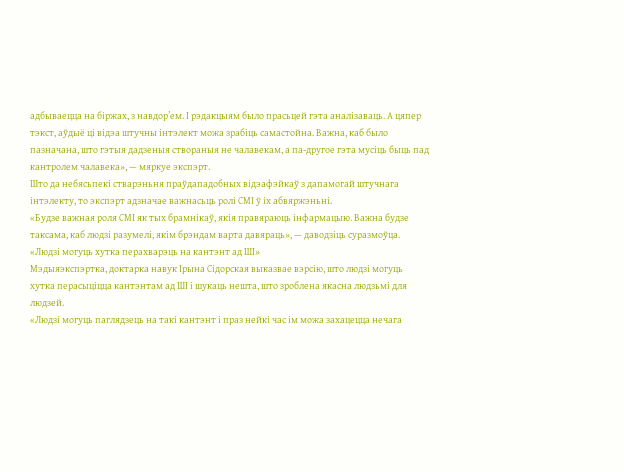адбываецца на біржах, з навдор’ем. І рэдакцыям было прасьцей гэта аналізаваць. А цяпер тэкст, аўдыё ці відэа штучны інтэлект можа зрабіць самастойна. Важна, каб было пазначана, што гэтыя дадзеныя створаныя не чалавекам, а па-другое гэта мусіць быць пад кантролем чалавека», — мяркуе экспэрт.
Што да небясьпекі стварэньня праўдападобных відэафэйкаў з дапамогай штучнага інтэлекту, то экспэрт адзначае важнасьць ролі СМІ ў іх абвяржэньні.
«Будзе важная роля СМІ як тых брамнікаў, якія правяраюць інфармацыю. Важна будзе таксама, каб людзі разумелі, якім брэндам варта давяраць», — даводзіць суразмоўца.
«Людзі могуць хутка перахварэць на кантэнт ад ШІ»
Мэдыяэкспэртка, доктарка навук Ірына Сідорская выказвае вэрсію, што людзі могуць хутка перасыціцца кантэнтам ад ШІ і шукаць нешта, што зроблена якасна людзьмі для людзей.
«Людзі могуць паглядзець на такі кантэнт і праз нейкі час ім можа захацецца нечага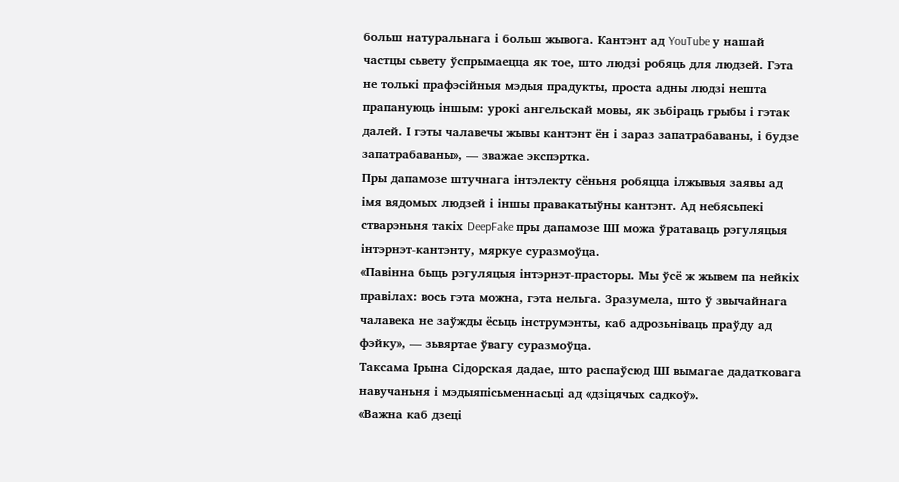больш натуральнага і больш жывога. Кантэнт ад YouTube у нашай частцы сьвету ўспрымаецца як тое, што людзі робяць для людзей. Гэта не толькі прафэсійныя мэдыя прадукты, проста адны людзі нешта прапануюць іншым: урокі ангельскай мовы, як зьбіраць грыбы і гэтак далей. І гэты чалавечы жывы кантэнт ён і зараз запатрабаваны, і будзе запатрабаваны», — зважае экспэртка.
Пры дапамозе штучнага інтэлекту сёньня робяцца ілжывыя заявы ад імя вядомых людзей і іншы правакатыўны кантэнт. Ад небясьпекі стварэньня такіх DeepFake пры дапамозе ШІ можа ўратаваць рэгуляцыя інтэрнэт-кантэнту, мяркуе суразмоўца.
«Павінна быць рэгуляцыя інтэрнэт-прасторы. Мы ўсё ж жывем па нейкіх правілах: вось гэта можна, гэта нельга. Зразумела, што ў звычайнага чалавека не заўжды ёсьць інструмэнты, каб адрозьніваць праўду ад фэйку», — зьвяртае ўвагу суразмоўца.
Таксама Ірына Сідорская дадае, што распаўсюд ШІ вымагае дадатковага навучаньня і мэдыяпісьменнасьці ад «дзіцячых садкоў».
«Важна каб дзеці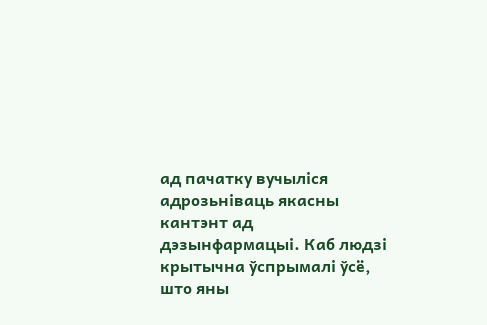ад пачатку вучыліся адрозьніваць якасны кантэнт ад дэзынфармацыі. Каб людзі крытычна ўспрымалі ўсё, што яны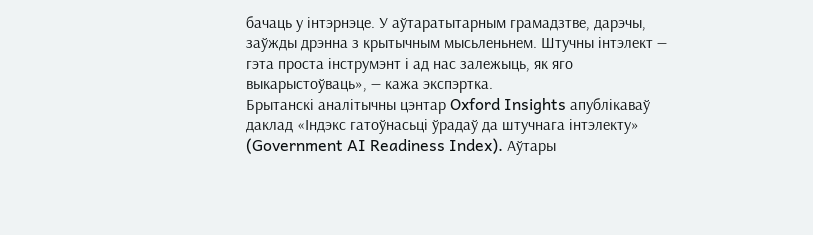бачаць у інтэрнэце. У аўтаратытарным грамадзтве, дарэчы, заўжды дрэнна з крытычным мысьленьнем. Штучны інтэлект — гэта проста інструмэнт і ад нас залежыць, як яго выкарыстоўваць», — кажа экспэртка.
Брытанскі аналітычны цэнтар Oxford Insights апублікаваў даклад «Індэкс гатоўнасьці ўрадаў да штучнага інтэлекту» (Government AI Readiness Index). Аўтары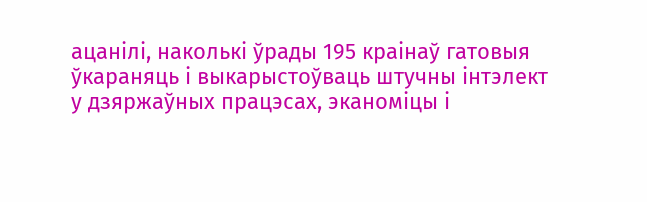ацанілі, наколькі ўрады 195 краінаў гатовыя ўкараняць і выкарыстоўваць штучны інтэлект у дзяржаўных працэсах, эканоміцы і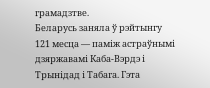грамадзтве.
Беларусь заняла ў рэйтынгу 121 месца — паміж астраўнымі дзяржавамі Каба-Вэрдэ і Трынідад і Табага. Гэта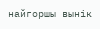найгоршы вынік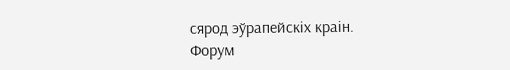сярод эўрапейскіх краін.
Форум